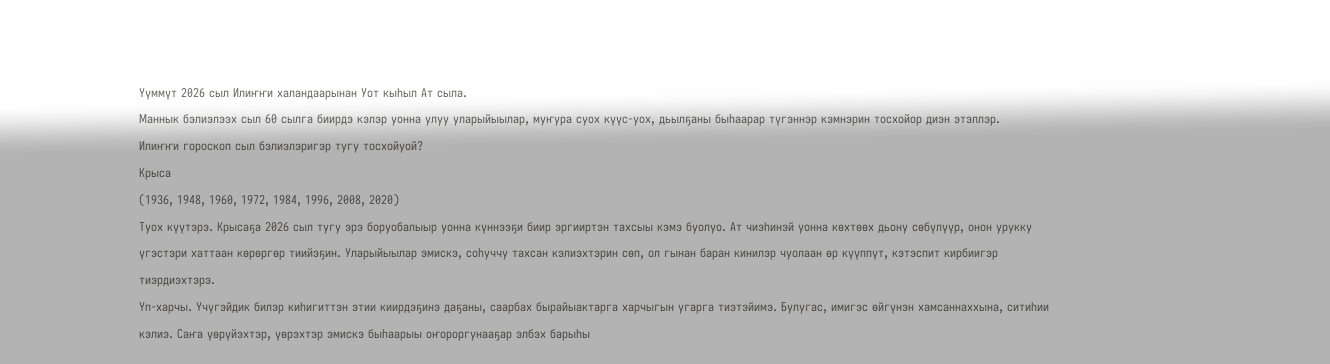Үүммүт 2026 сыл Илиҥҥи халандаарынан Уот кыһыл Ат сыла.
Маннык бэлиэлээх сыл 60 сылга биирдэ кэлэр уонна улуу уларыйыылар, муҥура суох күүс-уох, дьылҕаны быһаарар түгэннэр кэмнэрин тосхойор диэн этэллэр.
Илиҥҥи гороскоп сыл бэлиэлэригэр тугу тосхойуой?
Крыса
(1936, 1948, 1960, 1972, 1984, 1996, 2008, 2020)
Туох күүтэрэ. Крысаҕа 2026 сыл тугу эрэ боруобалыыр уонна күннээҕи биир эргииртэн тахсыы кэмэ буолуо. Ат чиэһинэй уонна көхтөөх дьону сөбүлүүр, онон урукку үгэстэри хаттаан көрөргөр тиийэҕин. Уларыйыылар эмискэ, соһуччу тахсан кэлиэхтэрин сөп, ол гынан баран кинилэр чуолаан өр күүппүт, кэтэспит кирбиигэр тиэрдиэхтэрэ.
Үп-харчы. Үчүгэйдик билэр киһигиттэн этии киирдэҕинэ даҕаны, саарбах бырайыактарга харчыгын угарга тиэтэйимэ. Булугас, имигэс өйгүнэн хамсаннаххына, ситиһии кэлиэ. Саҥа үөрүйэхтэр, үөрэхтэр эмискэ быһаарыы оҥороргунааҕар элбэх барыһы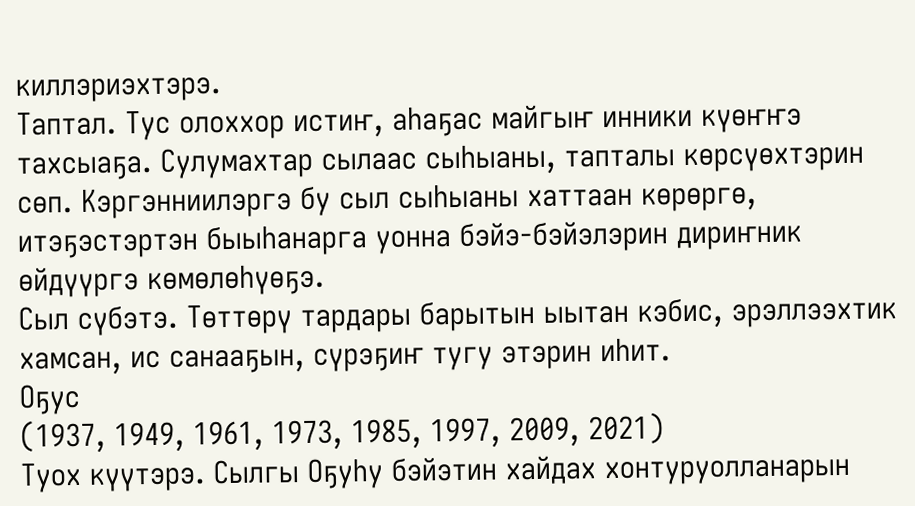киллэриэхтэрэ.
Таптал. Тус олоххор истиҥ, аһаҕас майгыҥ инники күөҥҥэ тахсыаҕа. Сулумахтар сылаас сыһыаны, тапталы көрсүөхтэрин сөп. Кэргэнниилэргэ бу сыл сыһыаны хаттаан көрөргө, итэҕэстэртэн быыһанарга уонна бэйэ-бэйэлэрин дириҥник өйдүүргэ көмөлөһүөҕэ.
Сыл сүбэтэ. Төттөрү тардары барытын ыытан кэбис, эрэллээхтик хамсан, ис санааҕын, сүрэҕиҥ тугу этэрин иһит.
Оҕус
(1937, 1949, 1961, 1973, 1985, 1997, 2009, 2021)
Туох күүтэрэ. Сылгы Оҕуһу бэйэтин хайдах хонтуруолланарын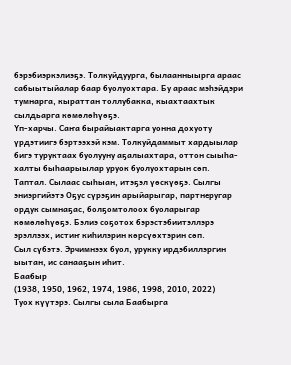бэрэбиэркэлиэҕэ. Толкуйдуурга, былаанныырга араас сабыытыйалар баар буолуохтара. Бу араас мэһэйдэри тумнарга, кыраттан толлубакка, кыахтаахтык сылдьарга көмөлөһүөҕэ.
Үп-харчы. Саҥа бырайыактарга уонна дохуоту үрдэтиигэ бэртээхэй кэм. Толкуйдаммыт хардыылар бигэ туруктаах буолууну аҕалыахтара, оттон сыыһа-халты быһаарыылар уруок буолуохтарын сөп.
Таптал. Сылаас сыһыан, итэҕэл үөскүөҕэ. Сылгы эниэргийэтэ Оҕус сүрэҕин арыйарыгар, партнеругар ордук сымнаҕас, болҕомтолоох буоларыгар көмөлөһүөҕэ. Бэлиэ соҕотох бэрэстэбиитэллэрэ эрэллээх, истиҥ киһилэрин көрсүөхтэрин сөп.
Сыл сүбэтэ. Эрчимнээх буол, урукку ирдэбиллэргин ыытан, ис санааҕын иһит.
Баабыр
(1938, 1950, 1962, 1974, 1986, 1998, 2010, 2022)
Туох күүтэрэ. Сылгы сыла Баабырга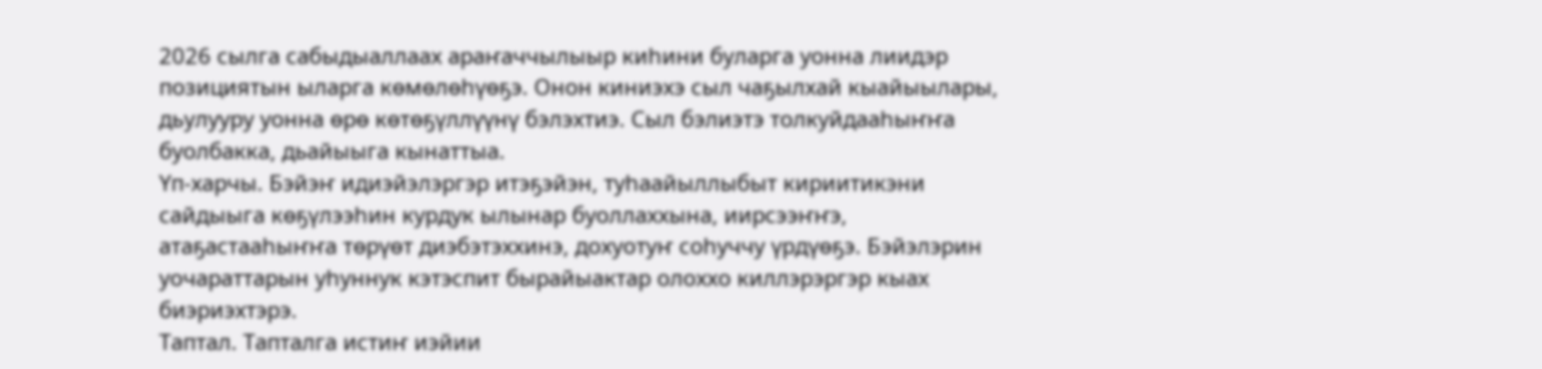2026 сылга сабыдыаллаах араҥаччылыыр киһини буларга уонна лиидэр позициятын ыларга көмөлөһүөҕэ. Онон киниэхэ сыл чаҕылхай кыайыылары, дьулууру уонна өрө көтөҕүллүүнү бэлэхтиэ. Сыл бэлиэтэ толкуйдааһыҥҥа буолбакка, дьайыыга кынаттыа.
Үп-харчы. Бэйэҥ идиэйэлэргэр итэҕэйэн, туһаайыллыбыт кириитикэни сайдыыга көҕүлээһин курдук ылынар буоллаххына, иирсээҥҥэ, атаҕастааһыҥҥа төрүөт диэбэтэххинэ, дохуотуҥ соһуччу үрдүөҕэ. Бэйэлэрин уочараттарын уһуннук кэтэспит бырайыактар олоххо киллэрэргэр кыах биэриэхтэрэ.
Таптал. Тапталга истиҥ иэйии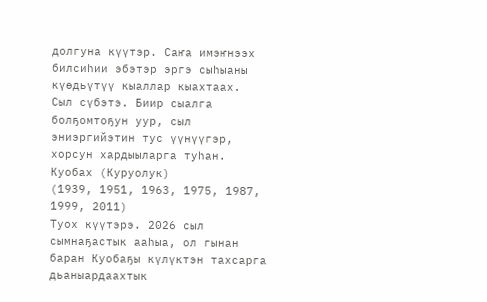долгуна күүтэр. Саҥа имэҥнээх билсиһии эбэтэр эргэ сыһыаны күөдьүтүү кыаллар кыахтаах.
Сыл сүбэтэ. Биир сыалга болҕомтоҕун уур, сыл эниэргийэтин тус үүнүүгэр, хорсун хардыыларга туһан.
Куобах (Куруолук)
(1939, 1951, 1963, 1975, 1987, 1999, 2011)
Туох күүтэрэ. 2026 сыл сымнаҕастык ааһыа, ол гынан баран Куобаҕы күлүктэн тахсарга дьаныардаахтык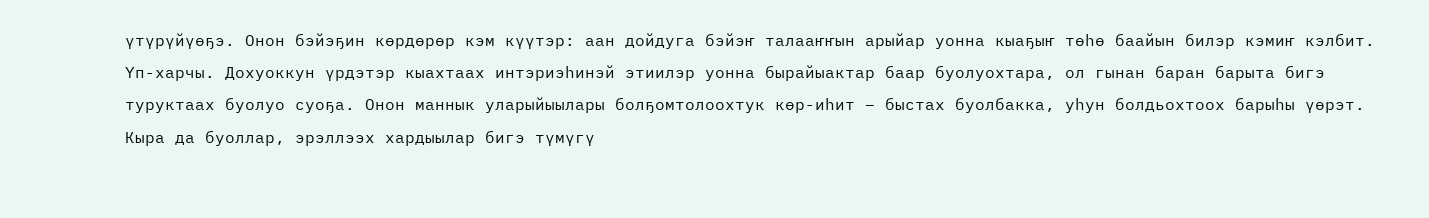үтүрүйүөҕэ. Онон бэйэҕин көрдөрөр кэм күүтэр: аан дойдуга бэйэҥ талааҥҥын арыйар уонна кыаҕыҥ төһө баайын билэр кэмиҥ кэлбит.
Үп-харчы. Дохуоккун үрдэтэр кыахтаах интэриэһинэй этиилэр уонна бырайыактар баар буолуохтара, ол гынан баран барыта бигэ туруктаах буолуо суоҕа. Онон маннык уларыйыылары болҕомтолоохтук көр-иһит – быстах буолбакка, уһун болдьохтоох барыһы үөрэт. Кыра да буоллар, эрэллээх хардыылар бигэ түмүгү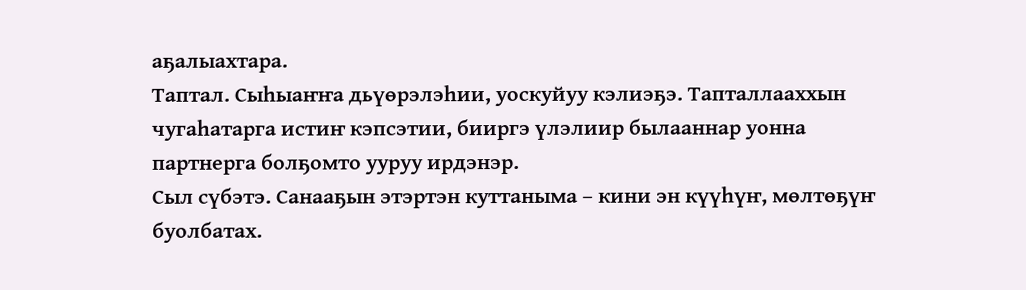аҕалыахтара.
Таптал. Сыһыаҥҥа дьүөрэлэһии, уоскуйуу кэлиэҕэ. Тапталлааххын чугаһатарга истиҥ кэпсэтии, бииргэ үлэлиир былааннар уонна партнерга болҕомто ууруу ирдэнэр.
Сыл сүбэтэ. Санааҕын этэртэн куттаныма – кини эн күүһүҥ, мөлтөҕүҥ буолбатах.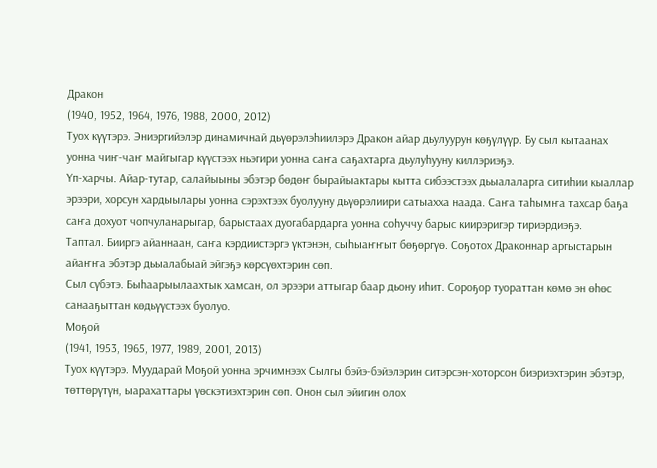Дракон
(1940, 1952, 1964, 1976, 1988, 2000, 2012)
Туох күүтэрэ. Эниэргийэлэр динамичнай дьүөрэлэһиилэрэ Дракон айар дьулуурун көҕүлүүр. Бу сыл кытаанах уонна чиҥ-чаҥ майгыгар күүстээх ньэгири уонна саҥа саҕахтарга дьулуһууну киллэриэҕэ.
Үп-харчы. Айар-тутар, салайыыны эбэтэр бөдөҥ бырайыактары кытта сибээстээх дьыалаларга ситиһии кыаллар эрээри, хорсун хардыылары уонна сэрэхтээх буолууну дьүөрэлиири сатыахха наада. Саҥа таһымҥа тахсар баҕа саҥа дохуот чопчуланарыгар, барыстаах дуогабардарга уонна соһуччу барыс киирэригэр тириэрдиэҕэ.
Таптал. Бииргэ айаннаан, саҥа кэрдиистэргэ үктэнэн, сыһыаҥҥыт бөҕөргүө. Соҕотох Драконнар аргыстарын айаҥҥа эбэтэр дьыалабыай эйгэҕэ көрсүөхтэрин сөп.
Сыл сүбэтэ. Быһаарыылаахтык хамсан, ол эрээри аттыгар баар дьону иһит. Сороҕор туораттан көмө эн өһөс санааҕыттан көдьүүстээх буолуо.
Моҕой
(1941, 1953, 1965, 1977, 1989, 2001, 2013)
Туох күүтэрэ. Муударай Моҕой уонна эрчимнээх Сылгы бэйэ-бэйэлэрин ситэрсэн-хоторсон биэриэхтэрин эбэтэр, төттөрүтүн, ыарахаттары үөскэтиэхтэрин сөп. Онон сыл эйигин олох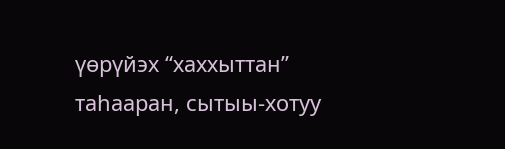үөрүйэх “хаххыттан” таһааран, сытыы-хотуу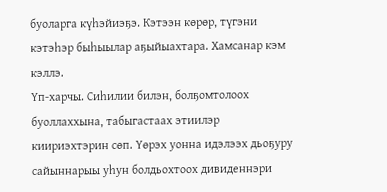буоларга күһэйиэҕэ. Кэтээн көрөр, түгэни кэтэһэр быһыылар аҕыйыахтара. Хамсанар кэм кэллэ.
Үп-харчы. Сиһилии билэн, болҕомтолоох буоллаххына, табыгастаах этиилэр киириэхтэрин сөп. Үөрэх уонна идэлээх дьоҕуру сайыннарыы уһун болдьохтоох дивиденнэри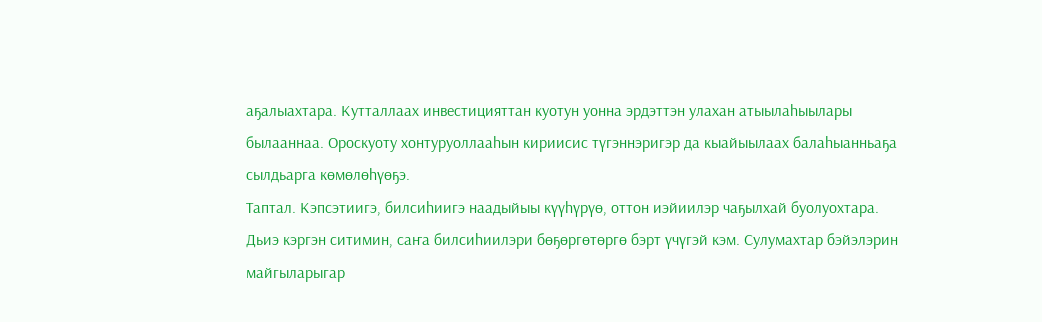аҕалыахтара. Кутталлаах инвестицияттан куотун уонна эрдэттэн улахан атыылаһыылары былааннаа. Ороскуоту хонтуруоллааһын кириисис түгэннэригэр да кыайыылаах балаһыанньаҕа сылдьарга көмөлөһүөҕэ.
Таптал. Кэпсэтиигэ, билсиһиигэ наадыйыы күүһүрүө, оттон иэйиилэр чаҕылхай буолуохтара. Дьиэ кэргэн ситимин, саҥа билсиһиилэри бөҕөргөтөргө бэрт үчүгэй кэм. Сулумахтар бэйэлэрин майгыларыгар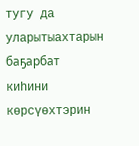тугу да уларытыахтарын баҕарбат киһини көрсүөхтэрин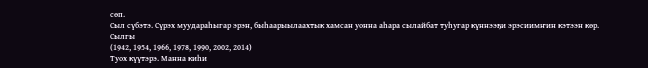сөп.
Сыл сүбэтэ. Сүрэх муудараһыгар эрэн, быһаарыылаахтык хамсан уонна аһара сылайбат туһугар күннээҕи эрэсиимҥин кэтээн көр.
Сылгы
(1942, 1954, 1966, 1978, 1990, 2002, 2014)
Туох күүтэрэ. Манна киһи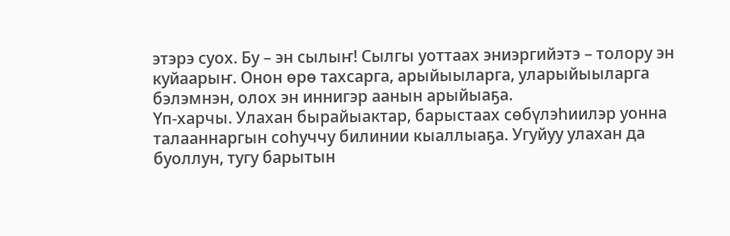этэрэ суох. Бу – эн сылыҥ! Сылгы уоттаах эниэргийэтэ – толору эн куйаарыҥ. Онон өрө тахсарга, арыйыыларга, уларыйыыларга бэлэмнэн, олох эн иннигэр аанын арыйыаҕа.
Үп-харчы. Улахан бырайыактар, барыстаах сөбүлэһиилэр уонна талааннаргын соһуччу билинии кыаллыаҕа. Угуйуу улахан да буоллун, тугу барытын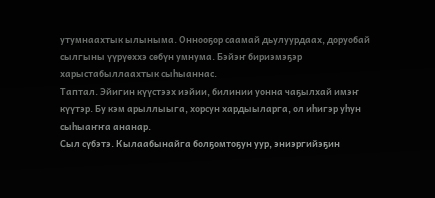утумнаахтык ылыныма. Оннооҕор саамай дьулуурдаах, доруобай сылгыны үүрүөххэ сөбүн умнума. Бэйэҥ бириэмэҕэр харыстабыллаахтык сыһыаннас.
Таптал. Эйигин күүстээх иэйии, билинии уонна чаҕылхай имэҥ күүтэр. Бу кэм арыллыыга, хорсун хардыыларга, ол иһигэр уһун сыһыаҥҥа ананар.
Сыл сүбэтэ. Кылаабынайга болҕомтоҕун уур, эниэргийэҕин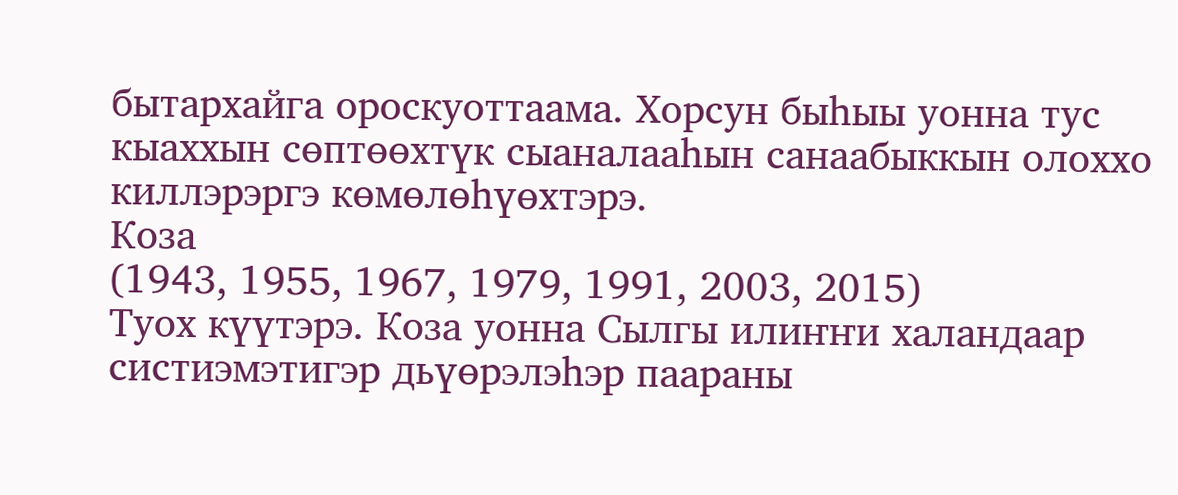бытархайга ороскуоттаама. Хорсун быһыы уонна тус кыаххын сөптөөхтүк сыаналааһын санаабыккын олоххо киллэрэргэ көмөлөһүөхтэрэ.
Коза
(1943, 1955, 1967, 1979, 1991, 2003, 2015)
Туох күүтэрэ. Коза уонна Сылгы илиҥҥи халандаар систиэмэтигэр дьүөрэлэһэр паараны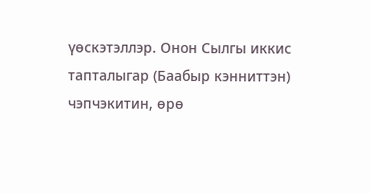үөскэтэллэр. Онон Сылгы иккис тапталыгар (Баабыр кэнниттэн) чэпчэкитин, өрө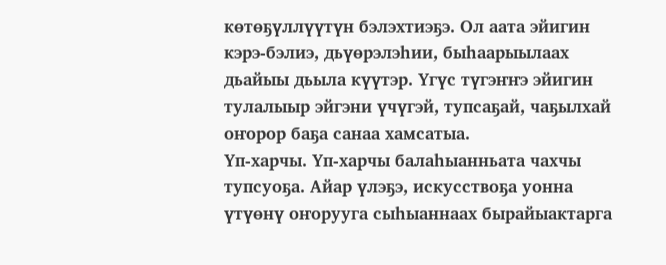көтөҕүллүүтүн бэлэхтиэҕэ. Ол аата эйигин кэрэ-бэлиэ, дьүөрэлэһии, быһаарыылаах дьайыы дьыла күүтэр. Үгүс түгэҥҥэ эйигин тулалыыр эйгэни үчүгэй, тупсаҕай, чаҕылхай оҥорор баҕа санаа хамсатыа.
Үп-харчы. Үп-харчы балаһыанньата чахчы тупсуоҕа. Айар үлэҕэ, искусствоҕа уонна үтүөнү оҥорууга сыһыаннаах бырайыактарга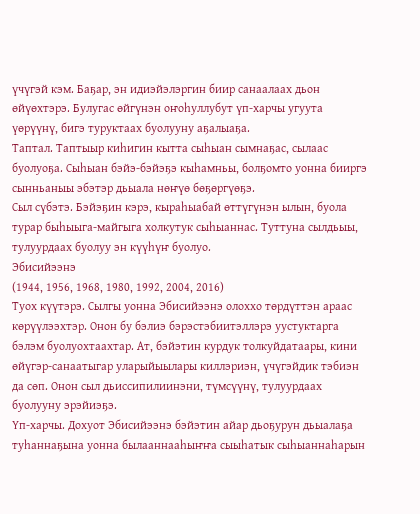үчүгэй кэм. Баҕар, эн идиэйэлэргин биир санаалаах дьон өйүөхтэрэ. Булугас өйгүнэн оҥоһуллубут үп-харчы угуута үөрүүнү, бигэ туруктаах буолууну аҕалыаҕа.
Таптал. Таптыыр киһигин кытта сыһыан сымнаҕас, сылаас буолуоҕа. Сыһыан бэйэ-бэйэҕэ кыһамньы, болҕомто уонна бииргэ сынньаныы эбэтэр дьыала нөҥүө бөҕөргүөҕэ.
Сыл сүбэтэ. Бэйэҕин кэрэ, кыраһыабай өттүгүнэн ылын, буола турар быһыыга-майгыга холкутук сыһыаннас. Туттуна сылдьыы, тулуурдаах буолуу эн күүһүҥ буолуо.
Эбисийээнэ
(1944, 1956, 1968, 1980, 1992, 2004, 2016)
Туох күүтэрэ. Сылгы уонна Эбисийээнэ олоххо төрдүттэн араас көрүүлээхтэр. Онон бу бэлиэ бэрэстэбиитэллэрэ уустуктарга бэлэм буолуохтаахтар. Ат, бэйэтин курдук толкуйдатаары, кини өйүгэр-санаатыгар уларыйыылары киллэриэн, үчүгэйдик тэбиэн да сөп. Онон сыл дьиссипилиинэни, түмсүүнү, тулуурдаах буолууну эрэйиэҕэ.
Үп-харчы. Дохуот Эбисийээнэ бэйэтин айар дьоҕурун дьыалаҕа туһаннаҕына уонна былааннааһыҥҥа сыыһатык сыһыаннаһарын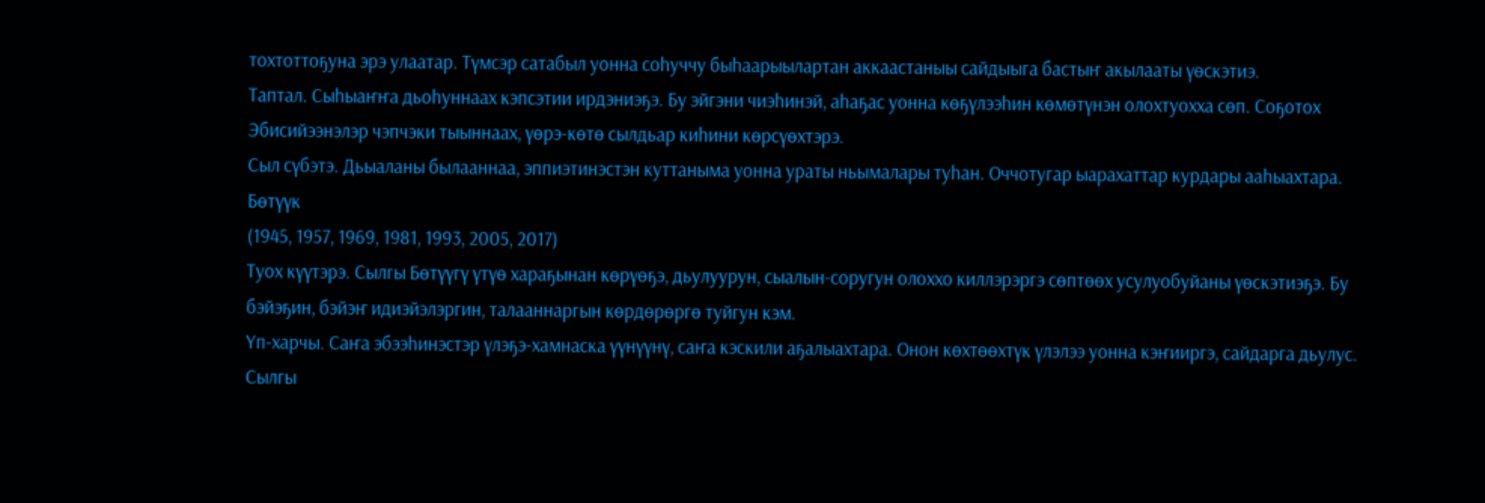тохтоттоҕуна эрэ улаатар. Түмсэр сатабыл уонна соһуччу быһаарыылартан аккаастаныы сайдыыга бастыҥ акылааты үөскэтиэ.
Таптал. Сыһыаҥҥа дьоһуннаах кэпсэтии ирдэниэҕэ. Бу эйгэни чиэһинэй, аһаҕас уонна көҕүлээһин көмөтүнэн олохтуохха сөп. Соҕотох Эбисийээнэлэр чэпчэки тыыннаах, үөрэ-көтө сылдьар киһини көрсүөхтэрэ.
Сыл сүбэтэ. Дьыаланы былааннаа, эппиэтинэстэн куттаныма уонна ураты ньымалары туһан. Оччотугар ыарахаттар курдары ааһыахтара.
Бөтүүк
(1945, 1957, 1969, 1981, 1993, 2005, 2017)
Туох күүтэрэ. Сылгы Бөтүүгү үтүө хараҕынан көрүөҕэ, дьулуурун, сыалын-соругун олоххо киллэрэргэ сөптөөх усулуобуйаны үөскэтиэҕэ. Бу бэйэҕин, бэйэҥ идиэйэлэргин, талааннаргын көрдөрөргө туйгун кэм.
Үп-харчы. Саҥа эбээһинэстэр үлэҕэ-хамнаска үүнүүнү, саҥа кэскили аҕалыахтара. Онон көхтөөхтүк үлэлээ уонна кэҥииргэ, сайдарга дьулус. Сылгы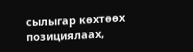сылыгар көхтөөх позициялаах,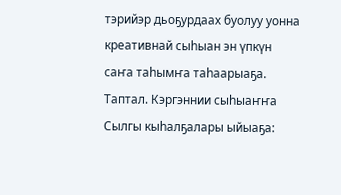тэрийэр дьоҕурдаах буолуу уонна креативнай сыһыан эн үпкүн саҥа таһымҥа таһаарыаҕа.
Таптал. Кэргэннии сыһыаҥҥа Сылгы кыһалҕалары ыйыаҕа: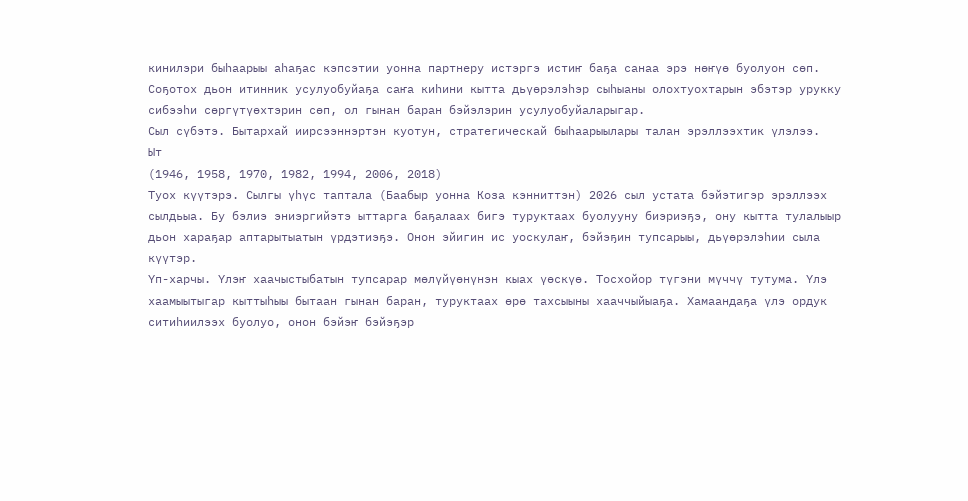кинилэри быһаарыы аһаҕас кэпсэтии уонна партнеру истэргэ истиҥ баҕа санаа эрэ нөҥүө буолуон сөп. Соҕотох дьон итинник усулуобуйаҕа саҥа киһини кытта дьүөрэлэһэр сыһыаны олохтуохтарын эбэтэр урукку сибээһи сөргүтүөхтэрин сөп, ол гынан баран бэйэлэрин усулуобуйаларыгар.
Сыл сүбэтэ. Бытархай иирсээннэртэн куотун, стратегическай быһаарыылары талан эрэллээхтик үлэлээ.
Ыт
(1946, 1958, 1970, 1982, 1994, 2006, 2018)
Туох күүтэрэ. Сылгы үһүс таптала (Баабыр уонна Коза кэнниттэн) 2026 сыл устата бэйэтигэр эрэллээх сылдьыа. Бу бэлиэ эниэргийэтэ ыттарга баҕалаах бигэ туруктаах буолууну биэриэҕэ, ону кытта тулалыыр дьон хараҕар аптарытыатын үрдэтиэҕэ. Онон эйигин ис уоскулаҥ, бэйэҕин тупсарыы, дьүөрэлэһии сыла күүтэр.
Үп-харчы. Үлэҥ хаачыстыбатын тупсарар мөлүйүөнүнэн кыах үөскүө. Тосхойор түгэни мүччү тутума. Үлэ хаамыытыгар кыттыһыы бытаан гынан баран, туруктаах өрө тахсыыны хааччыйыаҕа. Хамаандаҕа үлэ ордук ситиһиилээх буолуо, онон бэйэҥ бэйэҕэр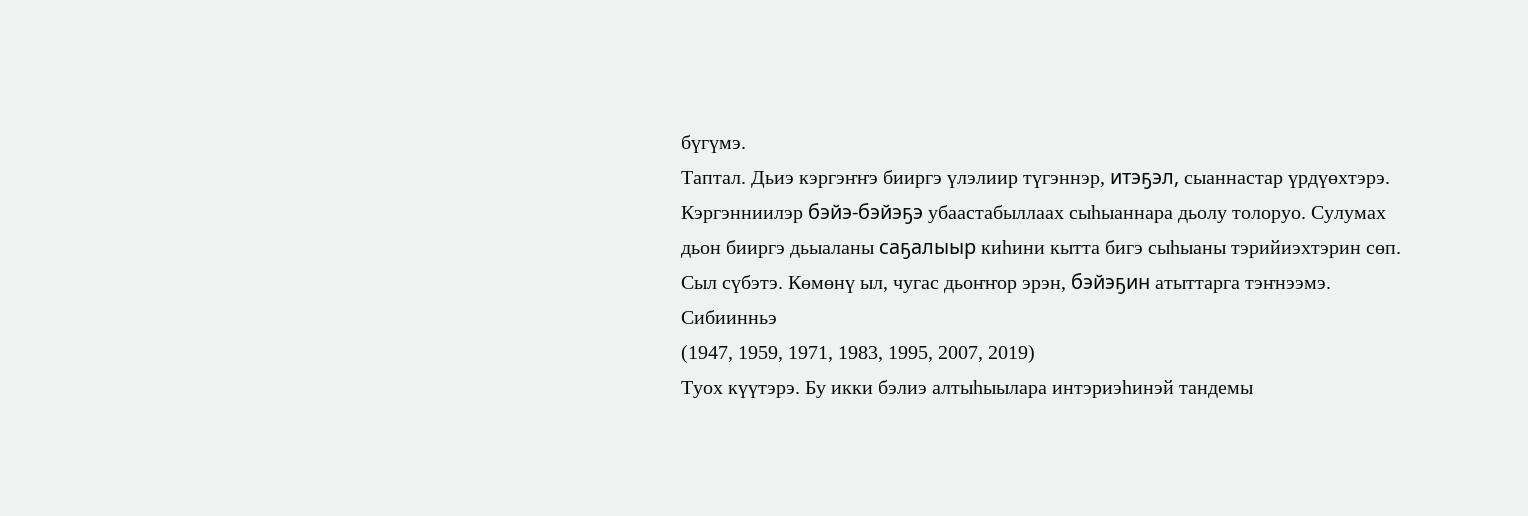бүгүмэ.
Таптал. Дьиэ кэргэҥҥэ бииргэ үлэлиир түгэннэр, итэҕэл, сыаннастар үрдүөхтэрэ. Кэргэнниилэр бэйэ-бэйэҕэ убаастабыллаах сыһыаннара дьолу толоруо. Сулумах дьон бииргэ дьыаланы саҕалыыр киһини кытта бигэ сыһыаны тэрийиэхтэрин сөп.
Сыл сүбэтэ. Көмөнү ыл, чугас дьоҥҥор эрэн, бэйэҕин атыттарга тэҥнээмэ.
Сибиинньэ
(1947, 1959, 1971, 1983, 1995, 2007, 2019)
Туох күүтэрэ. Бу икки бэлиэ алтыһыылара интэриэһинэй тандемы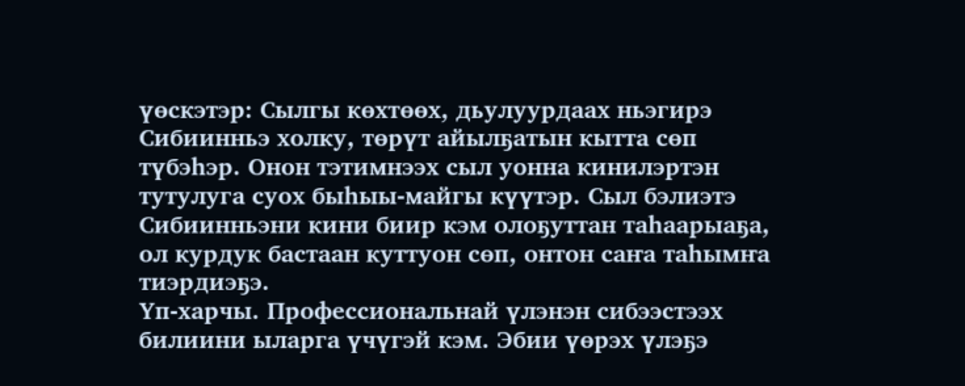үөскэтэр: Сылгы көхтөөх, дьулуурдаах ньэгирэ Сибиинньэ холку, төрүт айылҕатын кытта сөп түбэһэр. Онон тэтимнээх сыл уонна кинилэртэн тутулуга суох быһыы-майгы күүтэр. Сыл бэлиэтэ Сибиинньэни кини биир кэм олоҕуттан таһаарыаҕа, ол курдук бастаан куттуон сөп, онтон саҥа таһымҥа тиэрдиэҕэ.
Үп-харчы. Профессиональнай үлэнэн сибээстээх билиини ыларга үчүгэй кэм. Эбии үөрэх үлэҕэ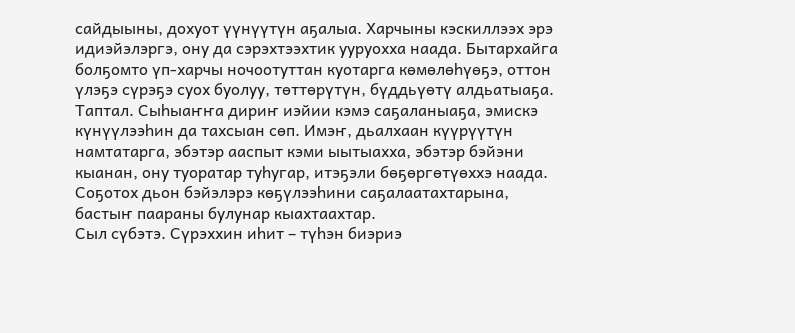сайдыыны, дохуот үүнүүтүн аҕалыа. Харчыны кэскиллээх эрэ идиэйэлэргэ, ону да сэрэхтээхтик ууруохха наада. Бытархайга болҕомто үп-харчы ночоотуттан куотарга көмөлөһүөҕэ, оттон үлэҕэ сүрэҕэ суох буолуу, төттөрүтүн, бүддьүөтү алдьатыаҕа.
Таптал. Сыһыаҥҥа дириҥ иэйии кэмэ саҕаланыаҕа, эмискэ күнүүлээһин да тахсыан сөп. Имэҥ, дьалхаан күүрүүтүн намтатарга, эбэтэр ааспыт кэми ыытыахха, эбэтэр бэйэни кыанан, ону туоратар туһугар, итэҕэли бөҕөргөтүөххэ наада. Соҕотох дьон бэйэлэрэ көҕүлээһини саҕалаатахтарына, бастыҥ паараны булунар кыахтаахтар.
Сыл сүбэтэ. Сүрэххин иһит – түһэн биэриэ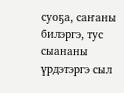суоҕа, саҥаны билэргэ, тус сыананы үрдэтэргэ сыл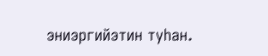эниэргийэтин туһан.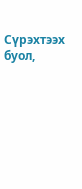Сүрэхтээх буол,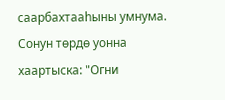саарбахтааһыны умнума.
Сонун төрдө уонна хаартыска: "Огни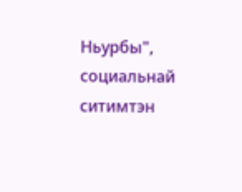Ньурбы", социальнай ситимтэн